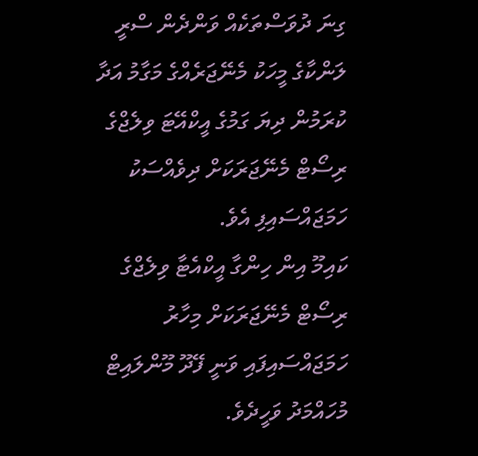ގިނަ ދުވަސްތަކެއް ވަންދެން ސްރީ ލަންކާގެ މީހަކު މެނޭޖަރެއްގެ މަގާމު އަދާ ކުރަމުން ދިޔަ ގަމުގެ އީކްއޭޓަ ވިލެޖްގެ ރިސޯޓް މެނޭޖަރަކަށް ދިވެއްސަކު ހަމަޖައްސައިފި އެވެ.
ކައިމޫ އިން ހިންގާ އީކްއެޓާ ވިލެޖްގެ ރިސޯޓް މެނޭޖަރަކަށް މިހާރު ހަމަޖައްސައިފައި ވަނީ ފޭދޫ މޫންލައިޓް މުހައްމަދު ވަހީދެވެ.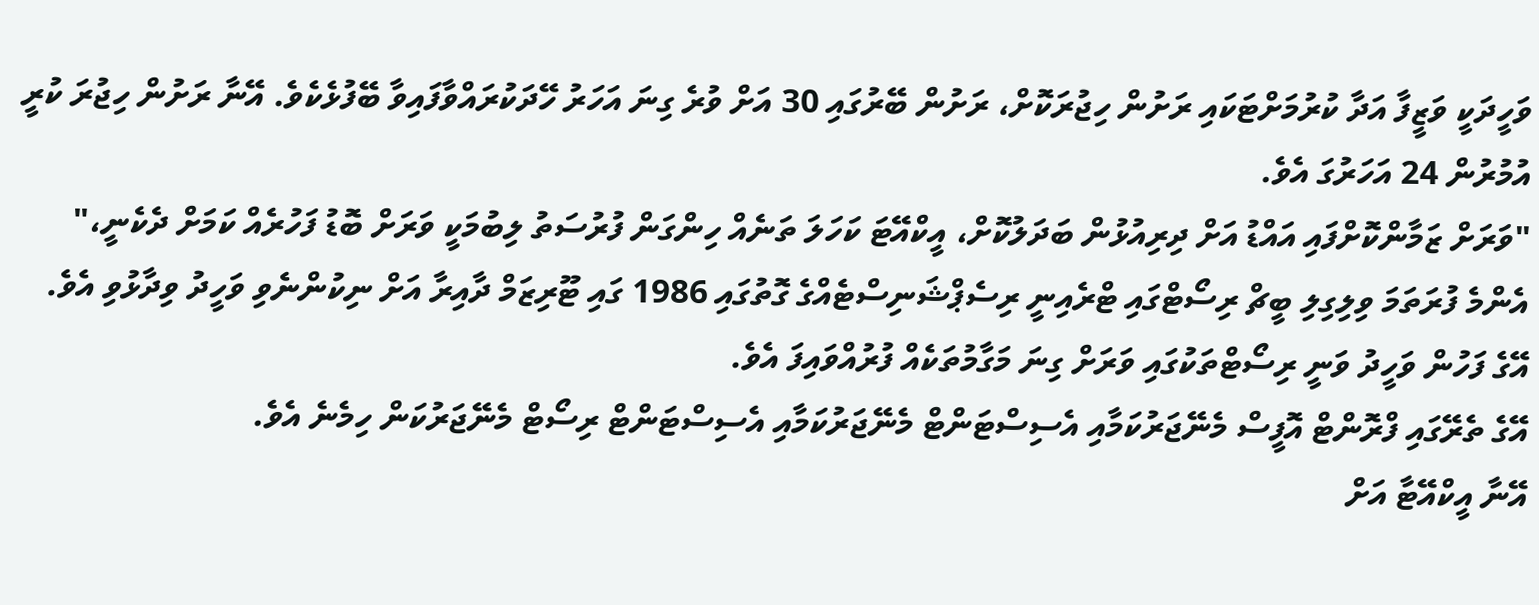ވަހީދަކީ ވަޒީފާ އަދާ ކުރުމަށްޓަކައި ރަށުން ހިޖުރަކޮށް، ރަށުން ބޭރުގައި 30 އަށް ވުރެ ގިނަ އަހަރު ހޭދަކުރައްވާފައިވާ ބޭފުޅެކެވެ. އޭނާ ރަށުން ހިޖުރަ ކުރީ އުމުރުން 24 އަހަރުގަ އެވެ.
"ވަރަށް ޒަމާންކޮށްފައި އައްޑު އަށް ދިރިއުޅުން ބަދަލުކޮށް، އީކްއޭޓަ ކަހަލަ ތަނެއް ހިންގަން ފުރުސަތު ލިބުމަކީ ވަރަށް ބޮޑު ފަހުރެއް ކަމަށް ދެކެނީ،" އެންމެ ފުރަތަމަ ވިލިގިލި ބީޗް ރިސޯޓްގައި ޓްރެއިނީ ރިސެޕްޝަނިސްޓެއްގެ ގޮތުގައި 1986 ގައި ޓޫރިޒަމް ދާއިރާ އަށް ނިކުންނެވި ވަހީދު ވިދާޅުވި އެވެ.
އޭގެ ފަހުން ވަހީދު ވަނީ ރިސޯޓްތަކުގައި ވަރަށް ގިނަ މަގާމުތަކެއް ފުރުއްވައިފަ އެވެ.
އޭގެ ތެރޭގައި ފްރޮންޓް އޮފީސް މެނޭޖަރުކަމާއި އެސިސްޓަންޓް މެނޭޖަރުކަމާއި އެސިސްޓަންޓް ރިސޯޓް މެނޭޖަރުކަން ހިމެނެ އެވެ.
އޭނާ އީކްއޭޓާ އަށް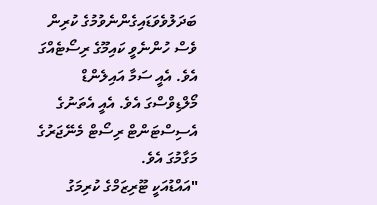ބަދަލުވެވަޑައިގެންނެވުމުގެ ކުރިން ވެސް ހުންނެވީ ކައިމޫގެ ރިސޯޓެއްގަ އެވެ. އެއީ ސަމާ އައިލެންޑް މޯލްޑިވްސްގަ އެވެ. އެއީ އެތަނުގެ އެސިސްޓަންޓް ރިސޯޓް މެނޭޖަރުގެ މަގާމުގަ އެވެ.
"އައްޑުއަކީ ޓޫރިޒަމްގެ ކުރިމަގު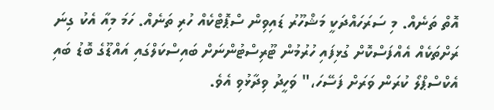އޮތް ތަނެއް. މި ސަރަހައްދަކީ މަޝްހޫރު ޑައިވިން ސްޕޮޓްކެއް ހުރި ތަނެއް. ހަމަ މިއާ އެކު ގިނަ ރަށްތަކެއް އެއްފަސްކޮށް ގުޅިފައި ހުރުމުން ޓޫރިސްޓުންނަށް ބައިސްކަލްގައި އައްޑޫގެ ބޮޑު ބައި އެކްސްޕްލޯ ކުރަން ވަރަށް ފަސޭހަ،" ވަހީދު ވިދާޅުވި އެވެ.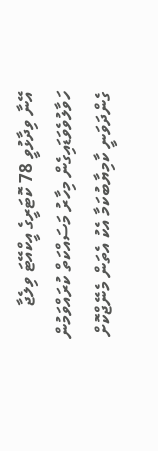އޭނާ ވިދާޅުވީ 78 ކޮޓަރީގެ އީކްއޭޓަ ވިލެޖާ ހަވާލުވެވަޑައިގެން މިހާރު މަސައްކަތް ކުރައްވަމުން ގެންދަވަނީ ކާމިޔާބުކަމާ އެކު އެތަން މެނޭޖްކޮށް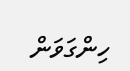ހިންގަވަން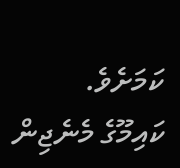ކަމަށެވެ.
ކައިމޫގެ މެނެޖިން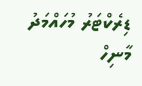ޑިރެކްޓަރު މުހައްމަދު މާނިހް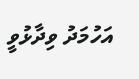އަހުމަދު ވިދާޅުވީ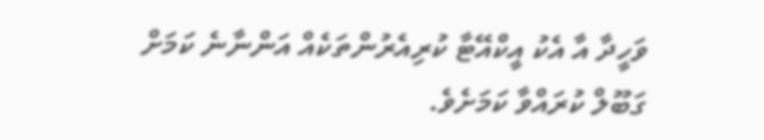ވަހީދާ އާ އެކު އީކްއޭޓާ ކުރިއެރުންތަކެއް އަންނާނެ ކަމަށް ގަބޫލް ކުރައްވާ ކަމަށެވެ.